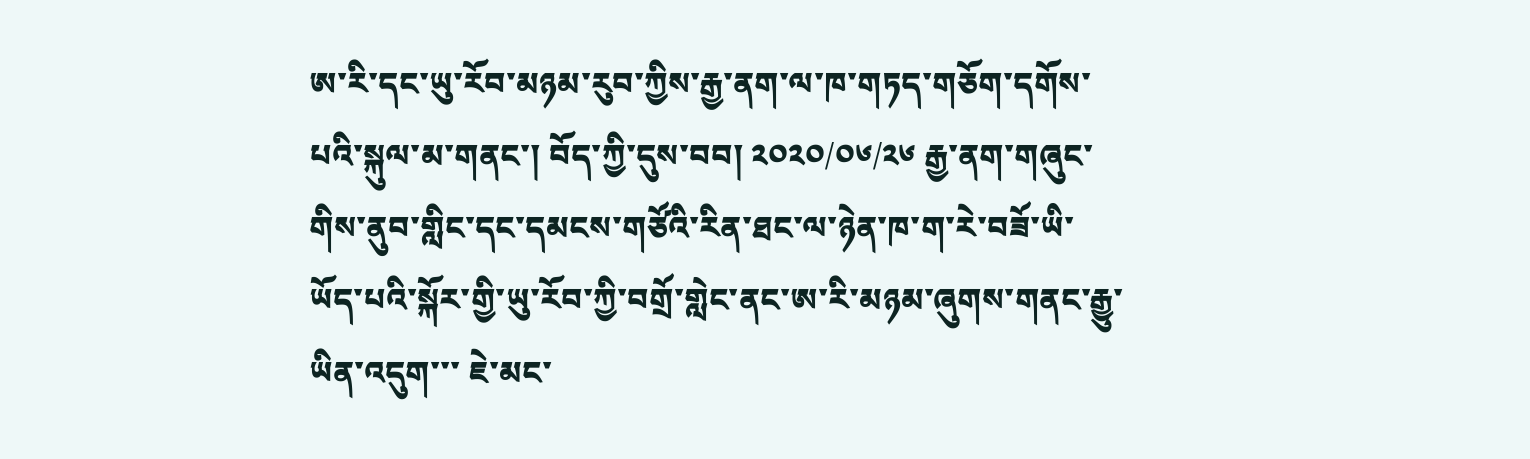ཨ་རི་དང་ཡུ་རོབ་མཉམ་རུབ་ཀྱིས་རྒྱ་ནག་ལ་ཁ་གཏད་གཅོག་དགོས་པའི་སྐུལ་མ་གནང་། བོད་ཀྱི་དུས་བབ། ༢༠༢༠/༠༦/༢༦ རྒྱ་ནག་གཞུང་གིས་ནུབ་གླིང་དང་དམངས་གཙོའི་རིན་ཐང་ལ་ཉེན་ཁ་ག་རེ་བཟོ་ཡི་ཡོད་པའི་སྐོར་གྱི་ཡུ་རོབ་ཀྱི་བགྲོ་གླེང་ནང་ཨ་རི་མཉམ་ཞུགས་གནང་རྒྱུ་ཡིན་འདུག་་་ ཇེ་མང་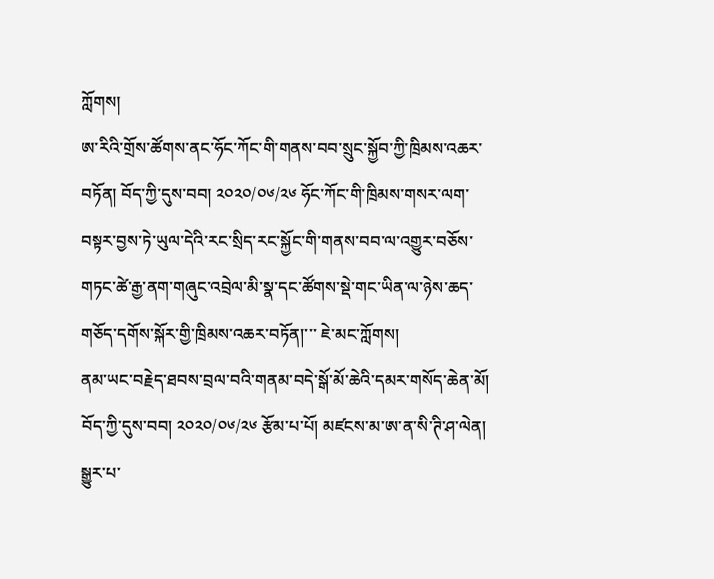ཀློགས།
ཨ་རིའི་གྲོས་ཚོགས་ནང་ཧོང་ཀོང་གི་གནས་བབ་སྲུང་སྐྱོབ་ཀྱི་ཁྲིམས་འཆར་བཏོན། བོད་ཀྱི་དུས་བབ། ༢༠༢༠/༠༦/༢༦ ཧོང་ཀོང་གི་ཁྲིམས་གསར་ལག་བསྟར་བྱས་ཏེ་ཡུལ་དེའི་རང་སྲིད་རང་སྐྱོང་གི་གནས་བབ་ལ་འགྱུར་བཅོས་གཏང་ཚེ་རྒྱ་ནག་གཞུང་འབྲེལ་མི་སྣ་དང་ཚོགས་སྡེ་གང་ཡིན་ལ་ཉེས་ཆད་གཅོད་དགོས་སྐོར་གྱི་ཁྲིམས་འཆར་བཏོན།་་་ ཇེ་མང་ཀློགས།
ནམ་ཡང་བརྗེད་ཐབས་བྲལ་བའི་གནམ་བདེ་སྒོ་མོ་ཆེའི་དམར་གསོད་ཆེན་མོ། བོད་ཀྱི་དུས་བབ། ༢༠༢༠/༠༦/༢༦ རྩོམ་པ་པོ། མཛངས་མ་ཨ་ན་སི་ཊི་ཤ་ལེན། སྒྱུར་པ་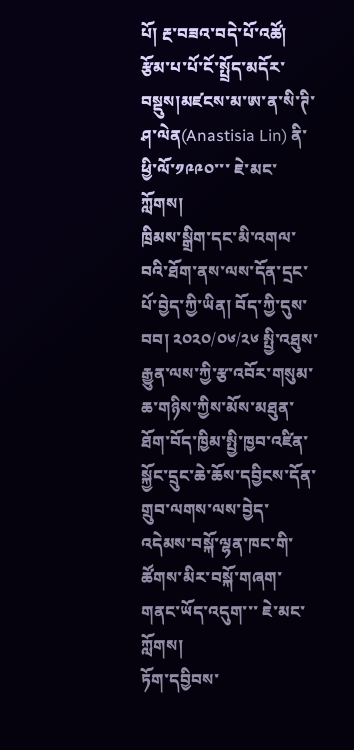པོ། རྔ་བཟའ་བདེ་པོ་འཚོ། རྩོམ་པ་པོ་ངོ་སྤྲོད་མདོར་བསྡུས།མཛངས་མ་ཨ་ན་སི་ཊི་ཤ་ལེན(Anastisia Lin) ནི་ཕྱི་ལོ་༡༩༩༠་་་ ཇེ་མང་ཀློགས།
ཁྲིམས་སྒྲིག་དང་མི་འགལ་བའི་ཐོག་ནས་ལས་དོན་དྲང་པོ་བྱེད་ཀྱི་ཡིན། བོད་ཀྱི་དུས་བབ། ༢༠༢༠/༠༦/༢༦ སྤྱི་འཐུས་རྒྱུན་ལས་ཀྱི་རྩ་འབོར་གསུམ་ཆ་གཉིས་ཀྱིས་མོས་མཐུན་ཐོག་བོད་ཁྱིམ་སྤྱི་ཁྱབ་འཛིན་སྐྱོང་དྲུང་ཆེ་ཆོས་དབྱིངས་དོན་གྲུབ་ལགས་ལས་བྱེད་འདེམས་བསྐོ་ལྷན་ཁང་གི་ཚོགས་མིར་བསྐོ་གཞག་གནང་ཡོད་འདུག་་་ ཇེ་མང་ཀློགས།
ཏོག་དབྱིབས་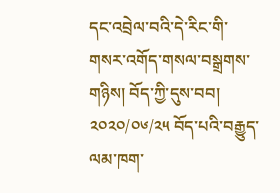དང་འབྲེལ་བའི་དེ་རིང་གི་གསར་འགོད་གསལ་བསྒྲགས་གཉིས། བོད་ཀྱི་དུས་བབ། ༢༠༢༠/༠༦/༢༥ བོད་པའི་བརྒྱུད་ལམ་ཁག་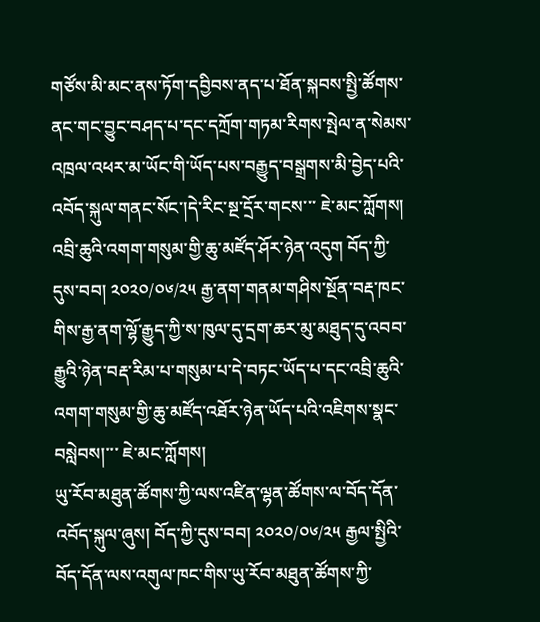གཙོས་མི་མང་ནས་ཏོག་དབྱིབས་ནད་པ་ཐོན་སྐབས་སྤྱི་ཚོགས་ནང་གང་བྱུང་བཤད་པ་དང་དཀྲོག་གཏམ་རིགས་སྤེལ་ན་སེམས་འཁྲལ་འཕར་མ་ཡོང་གི་ཡོད་པས་བརྒྱུད་བསྒྲགས་མི་བྱེད་པའི་འབོད་སྐུལ་གནང་སོང་།དེ་རིང་སྔ་དྲོར་གངས་་་ ཇེ་མང་ཀློགས།
འབྲི་ཆུའི་འགག་གསུམ་གྱི་ཆུ་མཛོད་ཤོར་ཉེན་འདུག བོད་ཀྱི་དུས་བབ། ༢༠༢༠/༠༦/༢༥ རྒྱ་ནག་གནམ་གཤིས་སྔོན་བརྡ་ཁང་གིས་རྒྱ་ནག་ལྷོ་རྒྱུད་ཀྱི་ས་ཁུལ་དུ་དྲག་ཆར་མུ་མཐུད་དུ་འབབ་རྒྱུའི་ཉེན་བརྡ་རིམ་པ་གསུམ་པ་དེ་བཏང་ཡོད་པ་དང་འབྲི་ཆུའི་འགག་གསུམ་གྱི་ཆུ་མཛོད་འཐོར་ཉེན་ཡོད་པའི་འཇིགས་སྣང་བསླེབས།་་་ ཇེ་མང་ཀློགས།
ཡུ་རོབ་མཐུན་ཚོགས་ཀྱི་ལས་འཛིན་ལྷན་ཚོགས་ལ་བོད་དོན་འབོད་སྐུལ་ཞུས། བོད་ཀྱི་དུས་བབ། ༢༠༢༠/༠༦/༢༥ རྒྱལ་སྤྱིའི་བོད་དོན་ལས་འགུལ་ཁང་གིས་ཡུ་རོབ་མཐུན་ཚོགས་ཀྱི་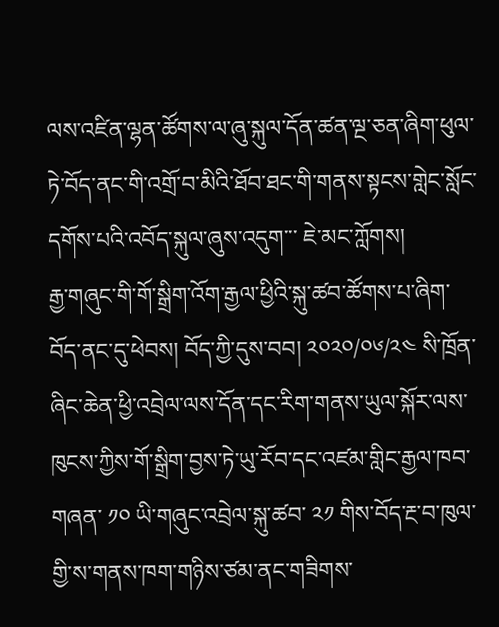ལས་འཛིན་ལྷན་ཚོགས་ལ་ཞུ་སྐུལ་དོན་ཚན་ལྔ་ཅན་ཞིག་ཕུལ་ཏེ་བོད་ནང་གི་འགྲོ་བ་མིའི་ཐོབ་ཐང་གི་གནས་སྟངས་གླེང་སློང་དགོས་པའི་འབོད་སྐུལ་ཞུས་འདུག་་་ ཇེ་མང་ཀློགས།
རྒྱ་གཞུང་གི་གོ་སྒྲིག་འོག་རྒྱལ་ཕྱིའི་སྐུ་ཚབ་ཚོགས་པ་ཞིག་བོད་ནང་དུ་ཕེབས། བོད་ཀྱི་དུས་བབ། ༢༠༢༠/༠༦/༢༤ སི་ཁྲོན་ཞིང་ཆེན་ཕྱི་འབྲེལ་ལས་དོན་དང་རིག་གནས་ཡུལ་སྐོར་ལས་ཁུངས་ཀྱིས་གོ་སྒྲིག་བྱས་ཏེ་ཡུ་རོབ་དང་འཛམ་གླིང་རྒྱལ་ཁབ་གཞན་ ༡༠ ཡི་གཞུང་འབྲེལ་སྐུ་ཚབ་ ༢༡ གིས་བོད་རྔ་བ་ཁུལ་གྱི་ས་གནས་ཁག་གཉིས་ཙམ་ནང་གཟིགས་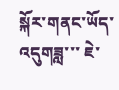སྐོར་གནང་ཡོད་འདུགཟླ་་་ ཇེ་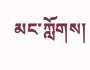མང་ཀློགས།